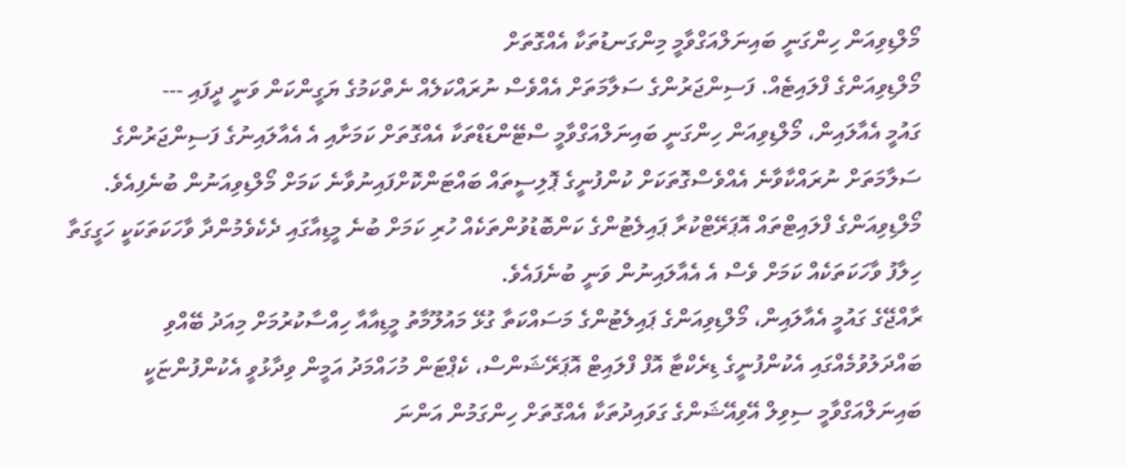މޯލްޑިވިއަން ހިންގަނީ ބައިނަލްއަގްވާމީ މިންގަނޑުތަކާ އެއްގޮތަށް
މޯލްޑިވިއަންގެ ފްލައިޓެއް. ފަސިންޖަރުންގެ ސަލާމަތަށް އެއްވެސް ނުރައްކަލެއް ނެތްކަމުގެ ޔަގީންކަން ވަނީ ދީފައި ---
ގައުމީ އެއާލައިން، މޯލްޑިވިއަން ހިންގަނީ ބައިނަލްއަގްވާމީ ސްޓޭންޑަޑްތަކާ އެއްގޮތަށް ކަމަށާއި އެ އެއާލައިނުގެ ފަސިންޖަރުންގެ ސަލާމަތަށް ނުރައްކާވާނެ އެއްވެސްގޮތަކަށް ކުންފުނީގެ ޕޮލިސީތައް ބައްޓަންކޮށްފައިނުވާނެ ކަމަށް މޯލްޑިވިއަނުން ބުނެފިއެވެ.
މޯލްޑިވިއަންގެ ފްލައިޓްތައް އޮޕަރޭޓްކުރާ ޕައިލެޓުންގެ ކަންބޮޑުވުންތަކެއް ހުރި ކަމަށް ބުނެ މީޑިއާގައި ދެކެވެމުންދާ ވާހަކަތަކަކީ ހަގީގަތާ ހިލާފު ވާހަކަތަކެއް ކަމަށް ވެސް އެ އެއާލައިނުން ވަނީ ބުނެފައެވެ.
ރާއްޖޭގެ ގައުމީ އެއާލައިން، މޯލްޑިވިއަންގެ ޕައިލެޓުންގެ މަސައްކަތާ ގުޅޭ މައުލޫމާތު މީޑިއާއާ ހިއްސާކުރުމަށް މިއަދު ބޭއްވި ބައްދަލުވުމެއްގައި އެކުންފުނީގެ ޑިރެކްޓާ އޮފް ފްލައިޓް އޮޕަރޭޝަންސް، ކެޕްޓަން މުހައްމަދު އަމީން ވިދާޅުވީ އެކުންފުންޏަކީ ބައިނަލްއަގްވާމީ ސިވިލް އޭވިއޭޝަންގެ ގަވައިދުތަކާ އެއްގޮތަށް ހިންގަމުން އަންނަ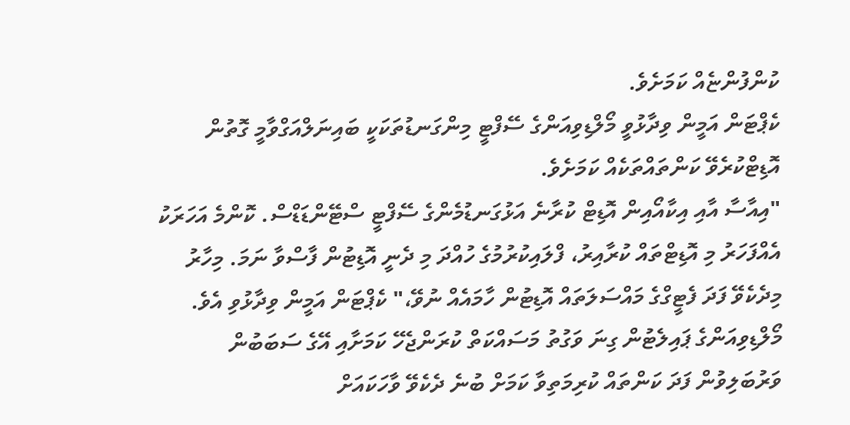ކުންފުންޏެއް ކަމަށެވެ.
ކެޕްޓަން އަމީން ވިދާޅުވީ މޯލްޑިވިއަންގެ ސޭފްޓީ މިންގަނޑުތަކަކީ ބައިނަލްއަގްވާމީ ގޮތުން އޮޑިޓްކުރެވޭ ކަންތައްތަކެއް ކަމަށެވެ.
"އިއާސާ އާއި އިކާއޯއިން އޮޑިޓް ކުރާނެ އަޅުގަނޑުމެންގެ ސޭފްޓީ ސްޓޭންޑަޑްސް. ކޮންމެ އަހަރަކު އެއްފަހަރު މި އޮޑިޓްތައް ކުރާއިރު، ފްލައިކުރުމުގެ ހުއްދަ މި ދެނީ އޮޑިޓުން ފާސްވާ ނަމަ. މިހާރު މިދެކެވޭ ފަދަ ފެޓީގްގެ މައްސަލަތައް އޮޑިޓުން ހާމައެއް ނުވޭ،" ކެޕްޓަން އަމީން ވިދާޅުވި އެވެ.
މޯލްޑިވިއަންގެ ޕައިލެޓުން ގިނަ ވަގުތު މަސައްކަތް ކުރަންޖެހޭ ކަމަށާއި އޭގެ ސަބަބުން ވަރުބަލިވުން ފަދަ ކަންތައް ކުރިމަތިވާ ކަމަށް ބުނެ ދެކެވޭ ވާހަކައަށް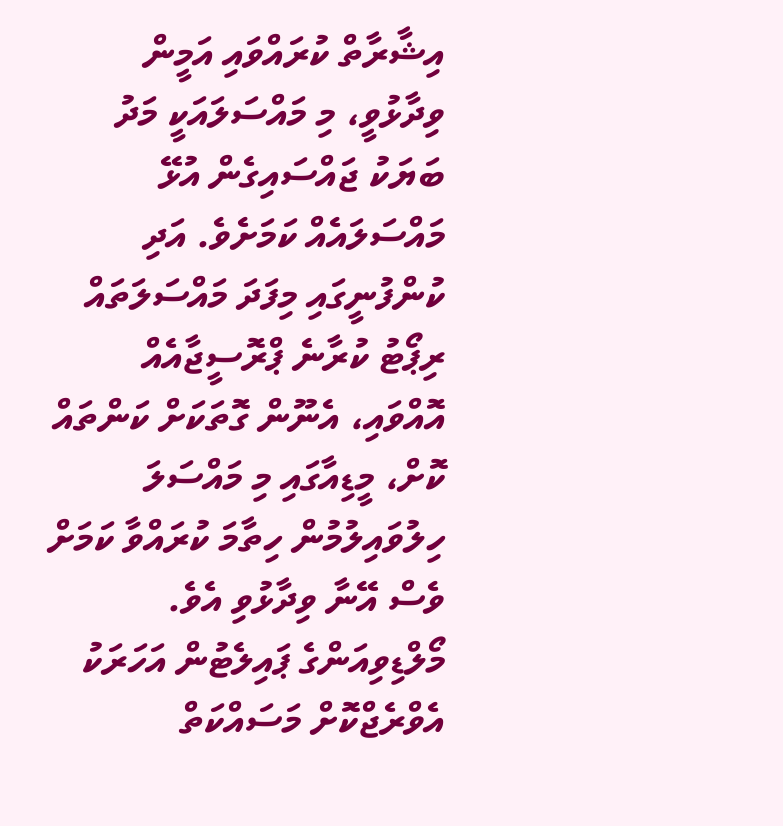އިޝާރާތް ކުރައްވައި އަމީން ވިދާޅުވީ، މި މައްސަލައަކީ މަދު ބަޔަކު ޖައްސައިގެން އުޅޭ މައްސަލައެއް ކަމަށެވެ. އަދި ކުންފުނީގައި މިފަދަ މައްސަލަތައް ރިޕޯޓު ކުރާނެ ޕްރޮސީޖާއެއް އޮއްވައި، އެނޫން ގޮތަކަށް ކަންތައް ކޮށް، މީޑިއާގައި މި މައްސަލަ ހިލުވައިލުމުން ހިތާމަ ކުރައްވާ ކަމަށް ވެސް އޭނާ ވިދާޅުވި އެވެ.
މޯލްޑިވިއަންގެ ޕައިލެޓުން އަހަރަކު އެވްރެޖްކޮށް މަސައްކަތް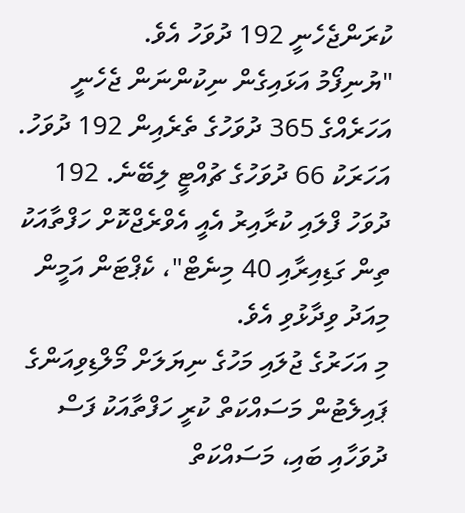ކުރަންޖެހެނީ 192 ދުވަހު އެވެ.
"ޔުނިފޯމު އަޅައިގެން ނިކުންނަން ޖެހެނީ އަހަރެއްގެ 365 ދުވަހުގެ ތެރެއިން 192 ދުވަހު. އަހަރަކު 66 ދުވަހުގެ ޗުއްޓީ ލިބޭނެ. 192 ދުވަހު ފްލައި ކުރާއިރު އެއީ އެވްރެޖްކޮށް ހަފްތާއަކު ތިން ގަޑިއިރާއި 40 މިނެޓް"، ކެޕްޓަން އަމީން މިއަދު ވިދާޅުވި އެވެ.
މި އަހަރުގެ ޖުލައި މަހުގެ ނިޔަލަށް މޯލްޑިވިއަންގެ ޕައިލެޓުން މަސައްކަތް ކުރީ ހަފްތާއަކު ފަސް ދުވަހާއި ބައި، މަސައްކަތް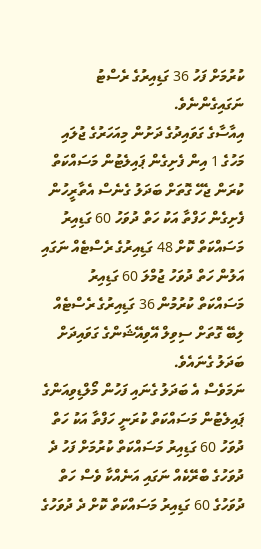ކުރުމަށް ފަހު 36 ގަޑިއިރުގެ ރެސްޓު ނަގައިގެންނެވެ.
އިއާސާގެ ގަވައިދުގެ ދަށުން މިއަހަރުގެ ޖުލައި މަހުގެ 1 އިން ފެށިގެން ޕައިލެޓުން މަސައްކަތް ކުރަން ޖެހޭ ގޮތަށް ބަދަލު ގެނެސް އެތާރީހުން ފެށިގެން ހަފްތާ އަކު ހަތް ދުވަހު 60 ގަޑިއިރު މަސައްކަތް ކޮށް 48 ގަޑިއިރުގެ ރެސްޓެއް ނަގައި އަލުން ހަތް ދުވަހު ޖުމްލަ 60 ގަޑިއިރު މަސައްކަތް ކުރުމުން 36 ގަޑިއިރުގެ ރެސްޓެއް ލިބޭ ގޮތަށް ސިވިލް އޭވިއޭޝަންގެ ގަވައިދަށް ބަދަލު ގެނައެވެ.
ނަމަވެސް އެ ބަދަލު ގެނައި ފަހުން މޯލްޑިވިއަންގެ ޕައިލެޓުން މަސައްކަތް ކުރަނީ ހަފްތާ އަކު ހަތް ދުވަހު 60 ގަޑިއިރު މަސައްކަތް ކުރުމަށް ފަހު ދެ ދުވަހުގެ ބްރޭކެއް ނަގައި އަނެއްކާ ވެސް ހަތް ދުވަހުގެ 60 ގަޑިއިރު މަސައްކަތް ކޮށް ދެ ދުވަހުގެ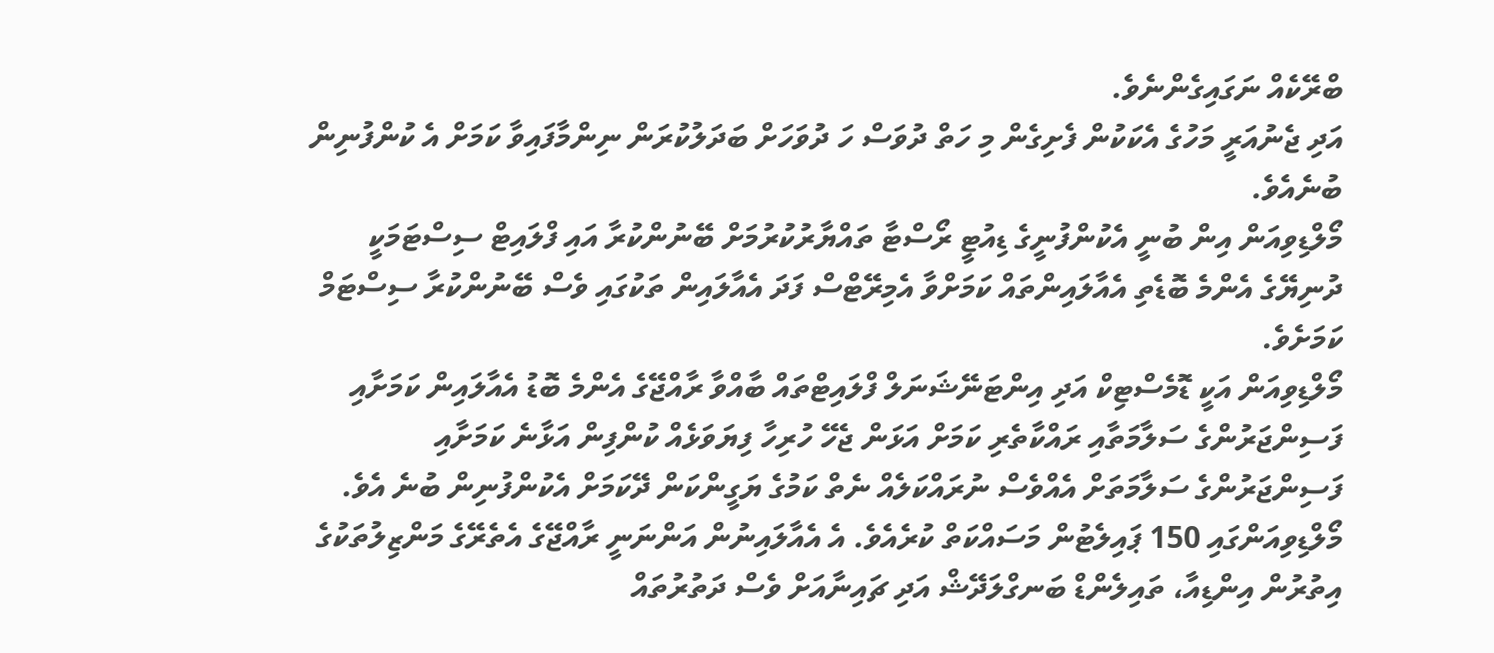ބްރޭކެއް ނަގައިގެންނެވެ.
އަދި ޖެނުއަރީ މަހުގެ އެކަކުން ފެށިގެން މި ހަތް ދުވަސް ހަ ދުވަހަށް ބަދަލުކުރަން ނިންމާފައިވާ ކަމަށް އެ ކުންފުނިން ބުނެއެވެ.
މޯލްޑިވިއަން އިން ބުނީ އެކުންފުނީގެ ޑިއުޓީ ރޯސްޓާ ތައްޔާރުކުރުމަށް ބޭނުންކުރާ އައި ފްލައިޓް ސިސްޓަމަކީ ދުނިޔޭގެ އެންމެ ބޮޑެތި އެއާލައިންތައް ކަމަށްވާ އެމިރޭޓްސް ފަދަ އެއާލައިން ތަކުގައި ވެސް ބޭނުންކުރާ ސިސްޓަމް ކަމަށެވެ.
މޯލްޑިވިއަން އަކީ ޑޮމެސްޓިކް އަދި އިންޓަނޭޝަނަލް ފްލައިޓްތައް ބާއްވާ ރާއްޖޭގެ އެންމެ ބޮޑު އެއާލައިން ކަމަށާއި ފަސިންޖަރުންގެ ސަލާމަތާއި ރައްކާތެރި ކަމަށް އަޅަން ޖެހޭ ހުރިހާ ފިޔަވަޅެއް ކުންފިން އަޅާނެ ކަމަށާއި ފަސިންޖަރުންގެ ސަލާމަތަށް އެއްވެސް ނުރައްކަލެއް ނެތް ކަމުގެ ޔަގީންކަން ދޭކަމަށް އެކުންފުނިން ބުނެ އެވެ.
މޯލްޑިވިއަންގައި 150 ޕައިލެޓުން މަސައްކަތް ކުރެއެވެ. އެ އެއާލައިނުން އަންނަނީ ރާއްޖޭގެ އެތެރޭގެ މަންޒިލުތަކުގެ އިތުރުން އިންޑިއާ، ތައިލެންޑް ބަނގްލަދޭޝް އަދި ޗައިނާއަށް ވެސް ދަތުރުތައް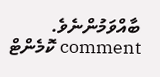ބާއްވަމުންނެވެ.
comment ކޮމެންޓް